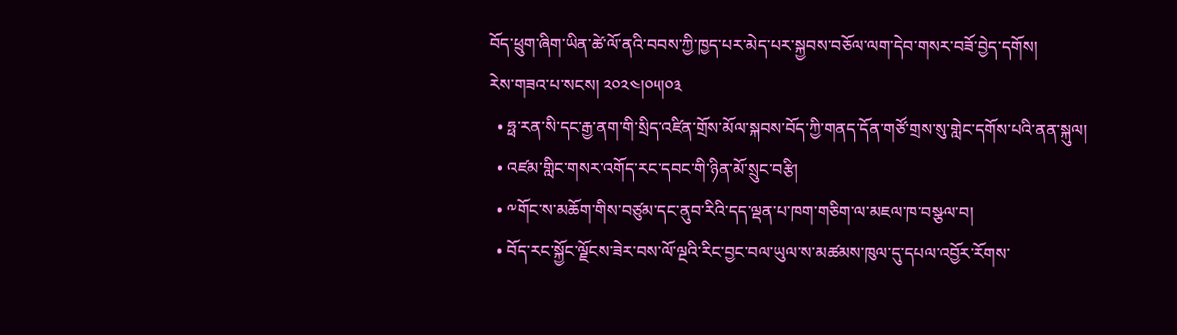བོད་ཕྲུག་ཞིག་ཡིན་ཚེ་ལོ་ནའི་བབས་ཀྱི་ཁྱད་པར་མེད་པར་སྐྱབས་བཅོལ་ལག་དེབ་གསར་བཟོ་བྱེད་དགོས།
རེས་གཟའ་པ་སངས། ༢༠༢༤།༠༥།༠༣
  • ཧྥ་རན་སི་དང་རྒྱ་ནག་གི་སྲིད་འཛིན་གྲོས་མོལ་སྐབས་བོད་ཀྱི་གནད་དོན་གཙོ་གྲས་སུ་གླེང་དགོས་པའི་ནན་སྐུལ།
  • འཛམ་གླིང་གསར་འགོད་རང་དབང་གི་ཉིན་མོ་སྲུང་བརྩི།
  • ༸གོང་ས་མཆོག་གིས་བཙུམ་དང་ནུབ་རིའི་དད་ལྡན་པ་ཁག་གཅིག་ལ་མཇལ་ཁ་བསྩལ་བ།
  • བོད་རང་སྐྱོང་ལྗོངས་ཟེར་བས་ལོ་ལྔའི་རིང་བྱང་བལ་ཡུལ་ས་མཚམས་ཁུལ་དུ་དཔལ་འབྱོར་རོགས་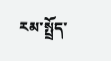རམ་སྤྲོད་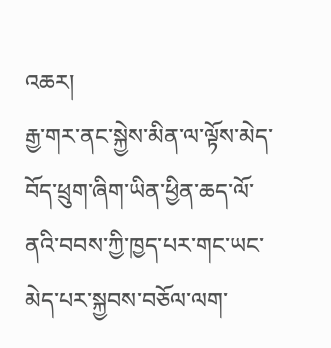འཆར།
རྒྱ་གར་ནང་སྐྱེས་མིན་ལ་ལྟོས་མེད་བོད་ཕྲུག་ཞིག་ཡིན་ཕྱིན་ཆད་ལོ་ནའི་བབས་ཀྱི་ཁྱད་པར་གང་ཡང་མེད་པར་སྐྱབས་བཅོལ་ལག་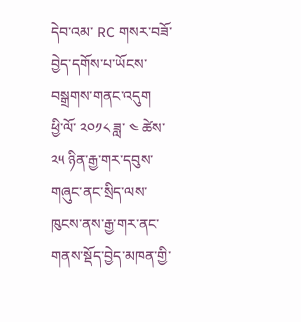དེབ་འམ་ RC གསར་བཟོ་བྱེད་དགོས་པ་ཡོངས་བསྒྲགས་གནང་འདུག
ཕྱི་ལོ་ ༢༠༡༨ ཟླ་ ༤ ཚེས་ ༢༥ ཉིན་རྒྱ་གར་དབུས་གཞུང་ནང་སྲིད་ལས་ཁུངས་ནས་རྒྱ་གར་ནང་གནས་སྡོད་བྱེད་མཁན་གྱི་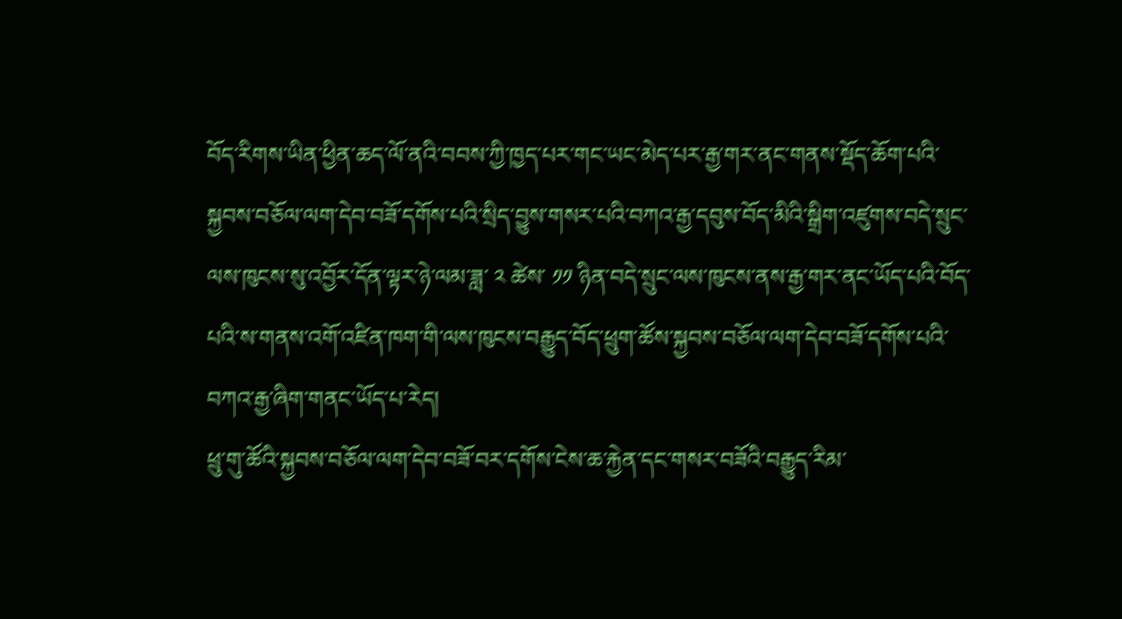བོད་རིགས་ཡིན་ཕྱིན་ཆད་ལོ་ནའི་བབས་ཀྱི་ཁྱད་པར་གང་ཡང་མེད་པར་རྒྱ་གར་ནང་གནས་སྡོད་ཆོག་པའི་སྐྱབས་བཅོལ་ལག་དེབ་བཟོ་དགོས་པའི་སྲིད་བྱུས་གསར་པའི་བཀའ་རྒྱ་དབུས་བོད་མིའི་སྒྲིག་འཛུགས་བདེ་སྲུང་ལས་ཁུངས་སུ་འབྱོར་དོན་ལྟར་ཉེ་ལམ་ཟླ་ ༢ ཚེས་ ༡༡ ཉིན་བདེ་སྲུང་ལས་ཁུངས་ནས་རྒྱ་གར་ནང་ཡོད་པའི་བོད་པའི་ས་གནས་འགོ་འཛིན་ཁག་གི་ལས་ཁུངས་བརྒྱུད་བོད་ཕྲུག་ཚོས་སྐྱབས་བཅོལ་ལག་དེབ་བཟོ་དགོས་པའི་བཀའ་རྒྱ་ཞིག་གནང་ཡོད་པ་རེད།
ཕྲུ་གུ་ཚོའི་སྐྱབས་བཅོལ་ལག་དེབ་བཟོ་བར་དགོས་ངེས་ཆ་རྐྱེན་དང་གསར་བཟོའི་བརྒྱུད་རིམ་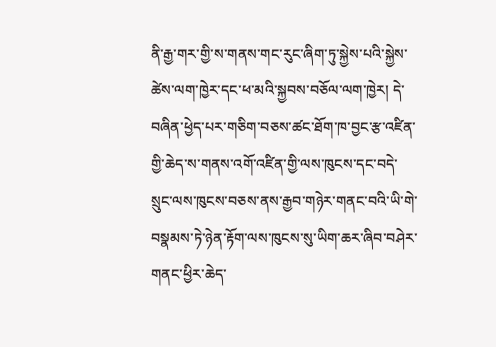ནི་རྒྱ་གར་གྱི་ས་གནས་གང་རུང་ཞིག་ཏུ་སྐྱེས་པའི་སྐྱེས་ཚེས་ལག་ཁྱེར་དང་ཕ་མའི་སྐྱབས་བཅོལ་ལག་ཁྱེར། དེ་བཞིན་ཕྱེད་པར་གཅིག་བཅས་ཚང་ཐོག་ཁ་བྱང་རྩ་འཛིན་གྱི་ཆེད་ས་གནས་འགོ་འཛིན་གྱི་ལས་ཁུངས་དང་བདེ་སྲུང་ལས་ཁུངས་བཅས་ནས་རྒྱབ་གཉེར་གནང་བའི་ཡི་གེ་བསྣམས་ཏེ་ཉེན་རྟོག་ལས་ཁུངས་སུ་ཡིག་ཆར་ཞིབ་བཤེར་གནང་ཕྱིར་ཆེད་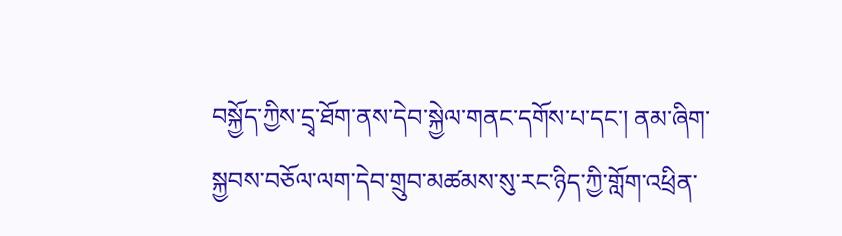བསྐྱོད་ཀྱིས་དྲྭ་ཐོག་ནས་དེབ་སྐྱེལ་གནང་དགོས་པ་དང་། ནམ་ཞིག་སྐྱབས་བཅོལ་ལག་དེབ་གྲུབ་མཚམས་སུ་རང་ཉིད་ཀྱི་གློག་འཕྲིན་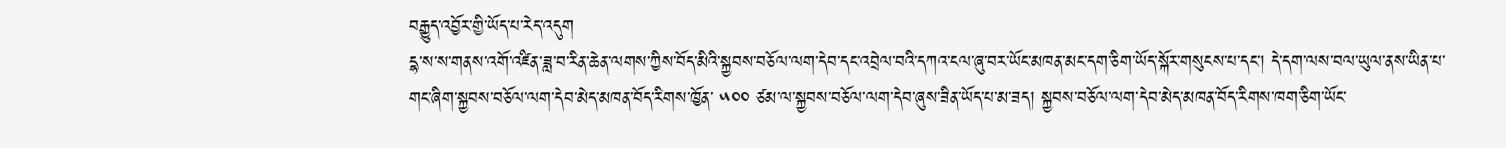བརྒྱུད་འབྱོར་གྱི་ཡོད་པ་རེད་འདུག
དྷ་ས་ས་གནས་འགོ་འཛིན་ཟླ་བ་རིན་ཆེན་ལགས་ཀྱིས་བོད་མིའི་སྐྱབས་བཅོལ་ལག་དེབ་དང་འབྲེལ་བའི་དཀའ་ངལ་ཞུ་བར་ཡོང་མཁན་མང་དག་ཅིག་ཡོད་སྐོར་གསུངས་པ་དང་། དེ་དག་ལས་བལ་ཡུལ་ནས་ཡིན་པ་གང་ཞིག་སྐྱབས་བཅོལ་ལག་དེབ་མེད་མཁན་བོད་རིགས་ཁྱོན་ ༥༠༠ ཙམ་ལ་སྐྱབས་བཅོལ་ལག་དེབ་ཞུས་ཟིན་ཡོད་པ་མ་ཟད། སྐྱབས་བཅོལ་ལག་དེབ་མེད་མཁན་བོད་རིགས་ཁག་ཅིག་ཡོང་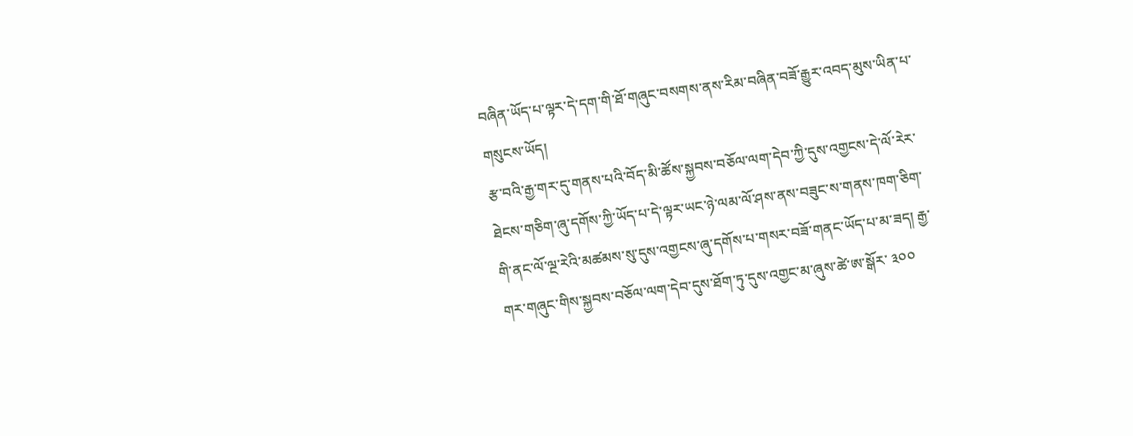བཞིན་ཡོད་པ་ལྟར་དེ་དག་གི་ཐོ་གཞུང་བསགས་ནས་རིམ་བཞིན་བཟོ་རྒྱུར་འབད་མུས་ཡིན་པ་གསུངས་ཡོད།
རྩ་བའི་རྒྱ་གར་དུ་གནས་པའི་བོད་མི་ཚོས་སྐྱབས་བཅོལ་ལག་དེབ་ཀྱི་དུས་འགྱངས་དེ་ལོ་རེར་ཐེངས་གཅིག་ཞུ་དགོས་ཀྱི་ཡོད་པ་དེ་ལྟར་ཡང་ཉེ་ལམ་ལོ་ཤས་ནས་བཟུང་ས་གནས་ཁག་ཅིག་གི་ནང་ལོ་ལྔ་རེའི་མཚམས་སུ་དུས་འགྱངས་ཞུ་དགོས་པ་གསར་བཟོ་གནང་ཡོད་པ་མ་ཟད། རྒྱ་གར་གཞུང་གིས་སྐྱབས་བཅོལ་ལག་དེབ་དུས་ཐོག་ཏུ་དུས་འགྱང་མ་ཞུས་ཚེ་ཨ་སྒོར་ ༣༠༠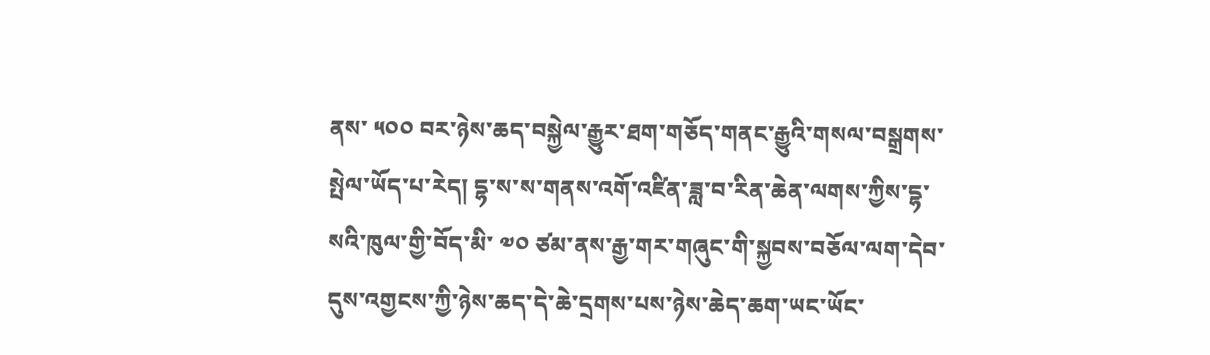ནས་ ༥༠༠ བར་ཉེས་ཆད་བསྐྱེལ་རྒྱུར་ཐག་གཅོད་གནང་རྒྱུའི་གསལ་བསྒྲགས་སྤེལ་ཡོད་པ་རེད། དྷ་ས་ས་གནས་འགོ་འཛིན་ཟླ་བ་རིན་ཆེན་ལགས་ཀྱིས་དྷ་སའི་ཁུལ་གྱི་བོད་མི་ ༧༠ ཙམ་ནས་རྒྱ་གར་གཞུང་གི་སྐྱབས་བཅོལ་ལག་དེབ་དུས་འགྱངས་ཀྱི་ཉེས་ཆད་དེ་ཆེ་དྲགས་པས་ཉེས་ཆེད་ཆག་ཡང་ཡོང་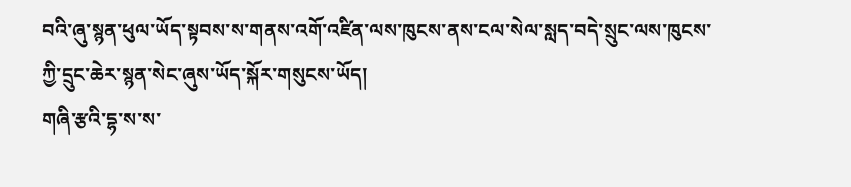བའི་ཞུ་སྙན་ཕུལ་ཡོད་སྟབས་ས་གནས་འགོ་འཛིན་ལས་ཁུངས་ནས་ངལ་སེལ་སླད་བདེ་སྲུང་ལས་ཁུངས་ཀྱི་དྲུང་ཆེར་སྙན་སེང་ཞུས་ཡོད་སྐོར་གསུངས་ཡོད།
གཞི་རྩའི་དྷ་ས་ས་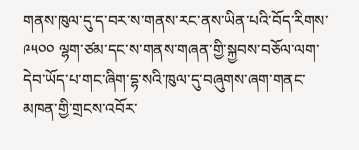གནས་ཁུལ་དུ་ད་བར་ས་གནས་རང་ནས་ཡིན་པའི་བོད་རིགས་ ༩༥༠༠ ལྷག་ཙམ་དང་ས་གནས་གཞན་གྱི་སྐྱབས་བཅོལ་ལག་དེབ་ཡོད་པ་གང་ཞིག་དྷ་སའི་ཁུལ་དུ་བཞུགས་ཞག་གནང་མཁན་གྱི་གྲངས་འབོར་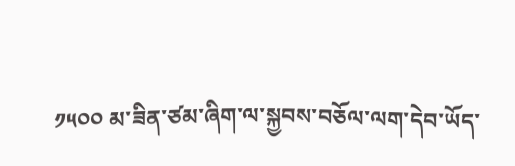༡༥༠༠ མ་ཟིན་ཙམ་ཞིག་ལ་སྐྱབས་བཅོལ་ལག་དེབ་ཡོད་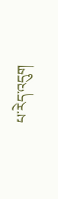པ་རེད་འདུག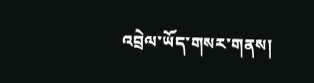འབྲེལ་ཡོད་གསར་གནས།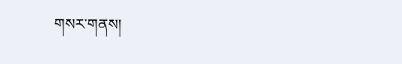གསར་གནས།